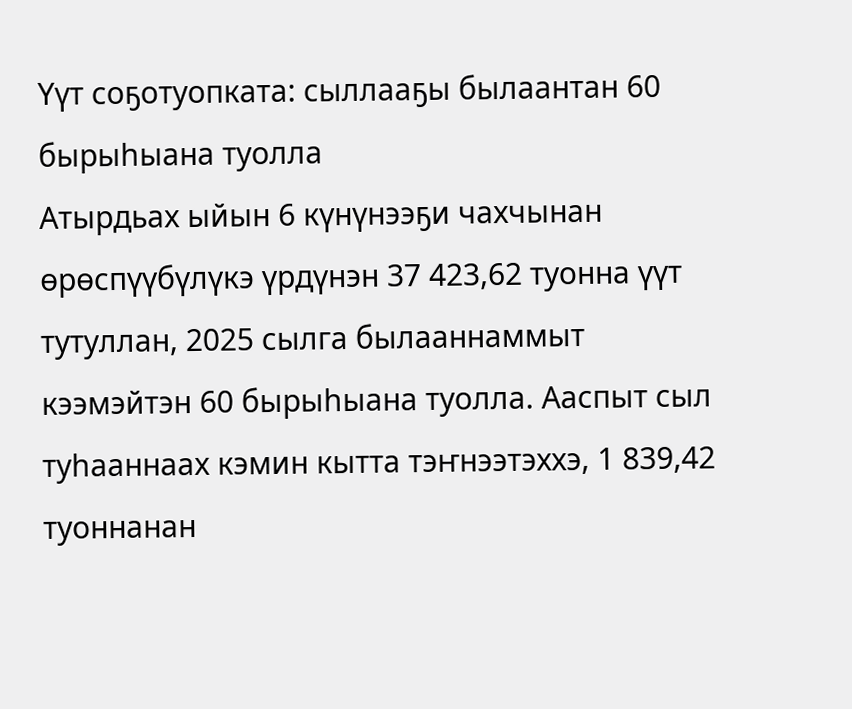Үүт соҕотуопката: сыллааҕы былаантан 60 бырыһыана туолла
Атырдьах ыйын 6 күнүнээҕи чахчынан өрөспүүбүлүкэ үрдүнэн 37 423,62 туонна үүт тутуллан, 2025 сылга былааннаммыт кээмэйтэн 60 бырыһыана туолла. Ааспыт сыл туһааннаах кэмин кытта тэҥнээтэххэ, 1 839,42 туоннанан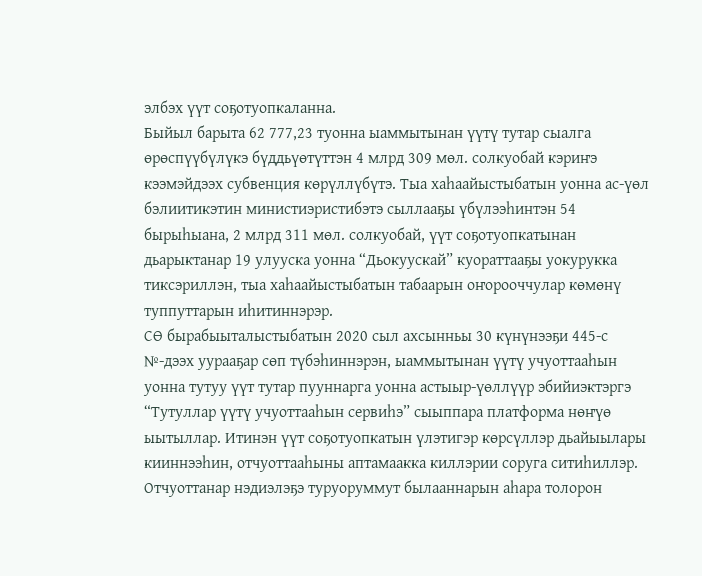элбэх үүт соҕотуопкаланна.
Быйыл барыта 62 777,23 туонна ыаммытынан үүтү тутар сыалга өрөспүүбүлүкэ бүддьүөтүттэн 4 млрд 309 мөл. солкуобай кэриҥэ кээмэйдээх субвенция көрүллүбүтэ. Тыа хаһаайыстыбатын уонна ас-үөл бэлиитикэтин министиэристибэтэ сыллааҕы үбүлээһинтэн 54 бырыһыана, 2 млрд 311 мөл. солкуобай, үүт соҕотуопкатынан дьарыктанар 19 улууска уонна “Дьокуускай” куораттааҕы уокурукка тиксэриллэн, тыа хаһаайыстыбатын табаарын оҥорооччулар көмөнү туппуттарын иһитиннэрэр.
СӨ бырабыыталыстыбатын 2020 сыл ахсынньы 30 күнүнээҕи 445-с №-дээх уурааҕар сөп түбэһиннэрэн, ыаммытынан үүтү учуоттааһын уонна тутуу үүт тутар пууннарга уонна астыыр-үөллүүр эбийиэктэргэ “Тутуллар үүтү учуоттааһын сервиһэ” сыыппара платформа нөҥүө ыытыллар. Итинэн үүт соҕотуопкатын үлэтигэр көрсүллэр дьайыылары кииннээһин, отчуоттааһыны аптамаакка киллэрии соруга ситиһиллэр.
Отчуоттанар нэдиэлэҕэ туруоруммут былааннарын аһара толорон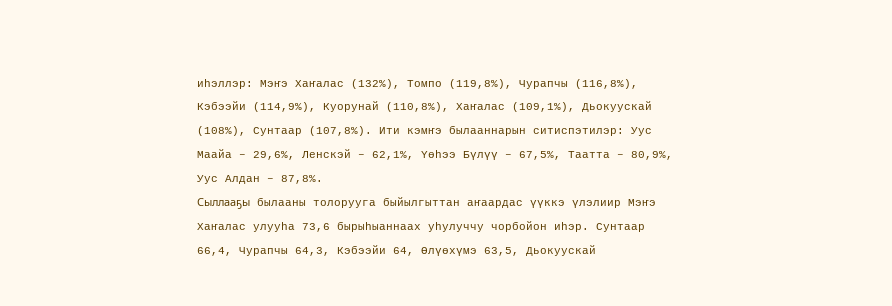иһэллэр: Мэҥэ Хаҥалас (132%), Томпо (119,8%), Чурапчы (116,8%), Кэбээйи (114,9%), Куорунай (110,8%), Хаҥалас (109,1%), Дьокуускай (108%), Сунтаар (107,8%). Ити кэмҥэ былааннарын ситиспэтилэр: Уус Маайа – 29,6%, Ленскэй – 62,1%, Үөһээ Бүлүү – 67,5%, Таатта – 80,9%, Уус Алдан – 87,8%.
Сыллааҕы былааны толорууга быйылгыттан аҥаардас үүккэ үлэлиир Мэҥэ Хаҥалас улууһа 73,6 бырыһыаннаах уһулуччу чорбойон иһэр. Сунтаар 66,4, Чурапчы 64,3, Кэбээйи 64, Өлүөхүмэ 63,5, Дьокуускай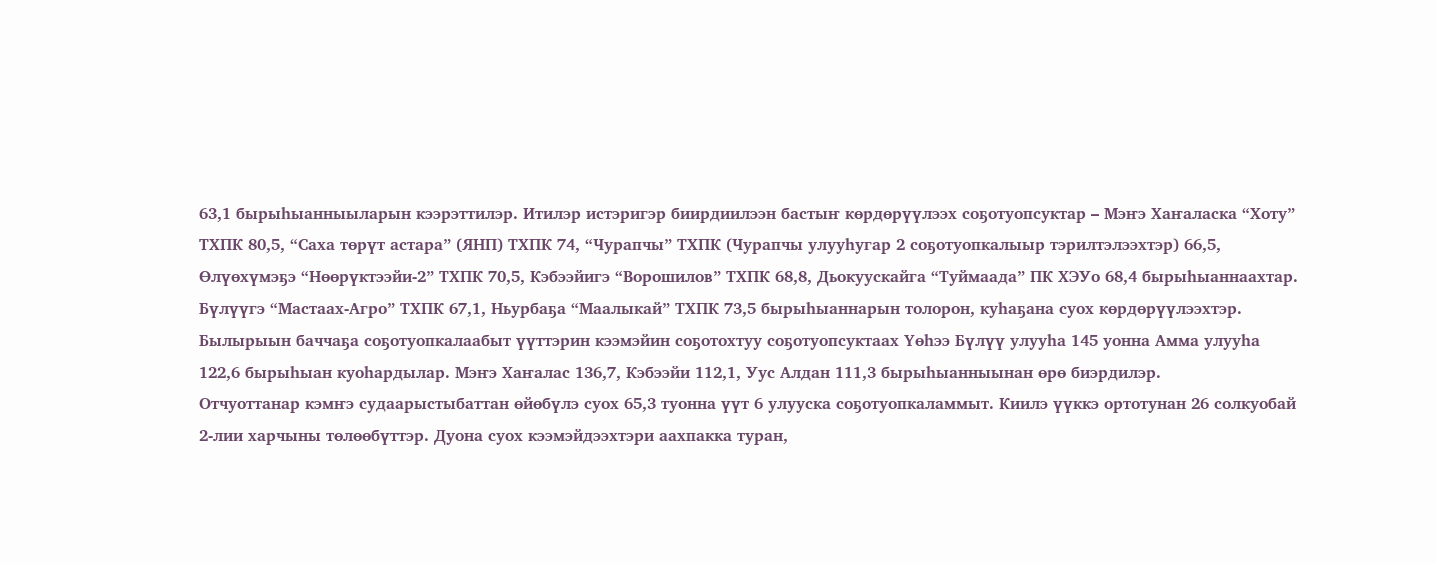63,1 бырыһыанныыларын кээрэттилэр. Итилэр истэригэр биирдиилээн бастыҥ көрдөрүүлээх соҕотуопсуктар – Мэҥэ Хаҥаласка “Хоту” ТХПК 80,5, “Саха төрүт астара” (ЯНП) ТХПК 74, “Чурапчы” ТХПК (Чурапчы улууһугар 2 соҕотуопкалыыр тэрилтэлээхтэр) 66,5, Өлүөхүмэҕэ “Нөөрүктээйи-2” ТХПК 70,5, Кэбээйигэ “Ворошилов” ТХПК 68,8, Дьокуускайга “Туймаада” ПК ХЭУо 68,4 бырыһыаннаахтар. Бүлүүгэ “Мастаах-Агро” ТХПК 67,1, Ньурбаҕа “Маалыкай” ТХПК 73,5 бырыһыаннарын толорон, куһаҕана суох көрдөрүүлээхтэр.
Былырыын баччаҕа соҕотуопкалаабыт үүттэрин кээмэйин соҕотохтуу соҕотуопсуктаах Үөһээ Бүлүү улууһа 145 уонна Амма улууһа 122,6 бырыһыан куоһардылар. Мэҥэ Хаҥалас 136,7, Кэбээйи 112,1, Уус Алдан 111,3 бырыһыанныынан өрө биэрдилэр.
Отчуоттанар кэмҥэ судаарыстыбаттан өйөбүлэ суох 65,3 туонна үүт 6 улууска соҕотуопкаламмыт. Киилэ үүккэ ортотунан 26 солкуобай 2-лии харчыны төлөөбүттэр. Дуона суох кээмэйдээхтэри аахпакка туран,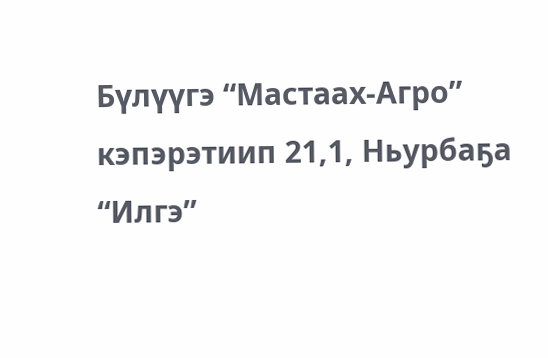Бүлүүгэ “Мастаах-Агро” кэпэрэтиип 21,1, Ньурбаҕа “Илгэ”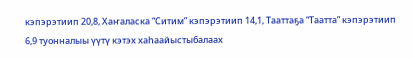кэпэрэтиип 20,8, Хаҥаласка “Ситим” кэпэрэтиип 14,1, Тааттаҕа “Таатта” кэпэрэтиип 6,9 туонналыы үүтү кэтэх хаһаайыстыбалаах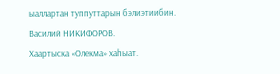ыаллартан туппуттарын бэлиэтиибин.
Василий НИКИФОРОВ.
Хаартыска «Олекма» хаhыат.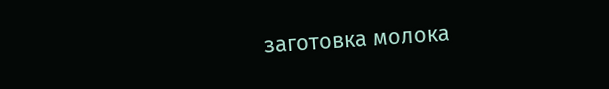заготовка молока